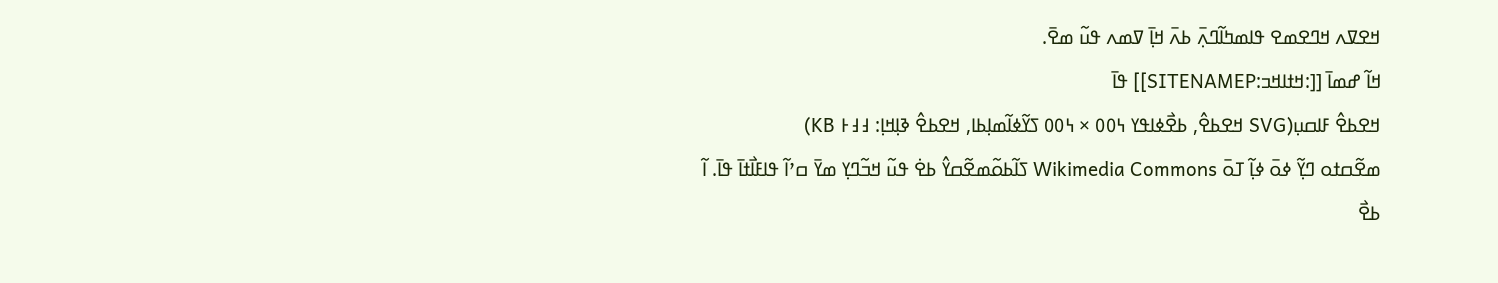ߞߐߜߍ ߞߣߐߘߐ ߟߊߘߤߊ߬ߣߍ߲߫ ߕߍ߫ ߞߊ߲߫ ߜߘߍ ߟߎ߬ ߘߐ߫.
ߞߊ߬ ߝߘߊ߫ [[:ߞߙߊߞߏ:SITENAMEP]] ߟߊ߫
ߞߐߕߐ߮ ߓߊߛߎ߲(SVG ߞߐߕߐ߮, ߕߐ߯ߦߊߟߌ ߆߀߀ × ߆߀߀ ߖߌ߬ߦߊ߬ߘߊ߲ߕߊ, ߞߐߕߐ߮ ߢߊ߲ߞߊ߲: ߃߃߅ KB)
ߘߐ߬ߛߙߋ ߣߌ߲߬ ߦߋ߫ ߦߊ߲߬ ߠߋ߫ Wikimedia Commons ߖߊ߬ߕߋ߬ߘߐ߬ߛߌ߮ ߕߐ߭ ߟߎ߬ ߞߏ߬ߣߌ߲ ߘߌ߫ ߛߴߊ߬ ߟߊߓߊ߯ߙߊ߫ ߟߊ߫. ߊ߬ ߕߐ߯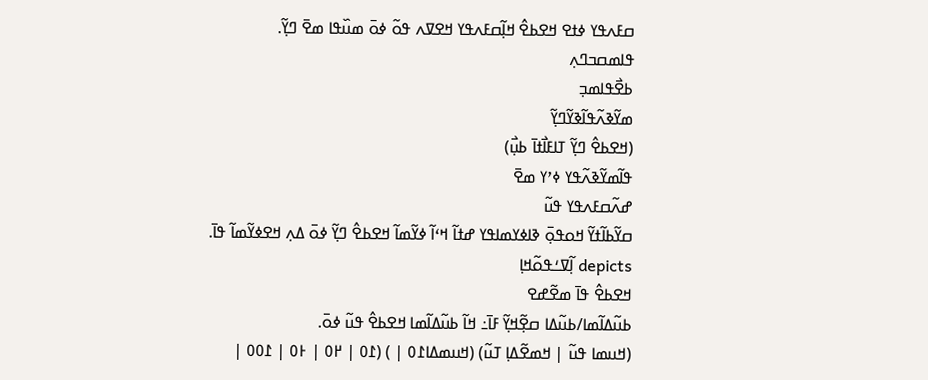ߛߓߍߟߌ ߦߙߐ ߞߐߕߐ߮ ߞߊ߲߬ߛߓߍߟߌ ߞߐߜߍ ߟߋ߬ ߦߋ߫ ߘߎ߰ߟߊ ߘߐ߫ ߣߌ߲߬.
ߟߊߘߛߏߣߍ߲
ߕߐ߯ߟߊߘߏ߲
ߘߌ߬ߢߍ߬ߟߊ߬ߢߌ߬ߣߌ߲߬
(ߞߐߕߐ߮ ߣߌ߲߬ ߠߊߓߊ߯ߙߊ߫ ߕߎ߲߯)
ߟߊ߬ߘߌ߬ߢߍ߬ߟߌ ߦߴߌ ߘߐ߫
ߝߍ߬ߛߓߍߟߌ ߟߎ߬
ߛߌ߬ߕߊ߬ߙߌ߬ ߞߋߟߋ߲߫ ߢߊߦߌߘߊߟߌ ߝߙߊ߬ ߞߵߊ߬ ߦߌ߬ߘߊ߬ ߞߐߕߐ߮ ߣߌ߲߬ ߦߋ߫ ߡߍ߲ ߞߐߦߌ߬ߘߊ߬ ߟߊ߫.
depicts ߊ߲߬ߜߑߟߋ߬ߞߊ߲
ߞߐߕߐ߮ ߟߊ߫ ߘߐ߬ߝߐ
ߕߎ߬ߡߊ߬ߘߊ/ߕߎ߬ߡߊ ߛߐ߲߬ߞߌ߲߬ ߓߊ߫߸ ߞߊ߬ ߕߎ߬ߡߊ߬ߘߊ ߞߐߕߐ߮ ߟߎ߬ ߦߋ߫.
(ߞߎߘߊ ߟߎ߬ | ߞߘߐ߬ߡߊ߲ ߠߎ߬) (ߞߎߘߡߊ߁߀ | ) (߁߀ | ߂߀ | ߅߀ | ߁߀߀ |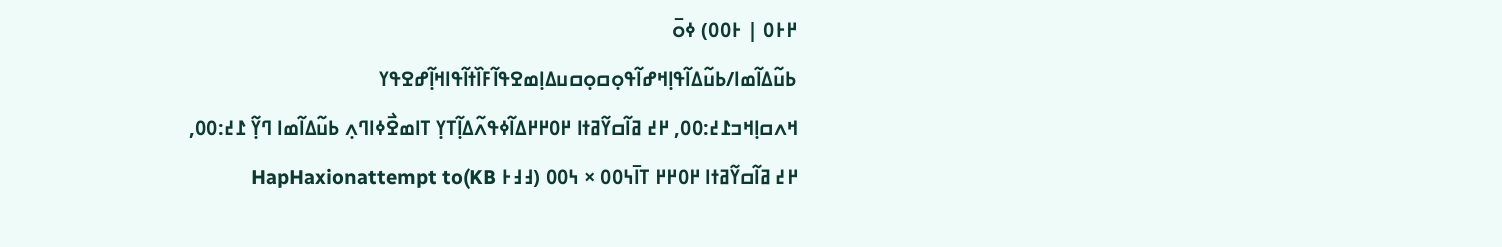߂߅߀ | ߅߀߀) ߦߋ߫
ߕߎ߬ߡߊ߬ߘߊ/ߕߎ߬ߡߊ߬ߟߊ߲ߞߝߊ߬ߟߋ߲ߛߋ߲ߛߎߡߊ߲ߘߐߟߊ߬ߓߊ߰ߙߊ߬ߟߊߞߊ߲߬ߝߐߟߌ
ߞߍߛߊ߲ߞߏ߁߄:߀߀, ߂߄ ߥߊ߬ߛߌ߬ߥߙߊ ߂߀߂߂ߡߊ߬ߦߟߍ߬ߡߊ߲߬ߠߌ߲ ߠߊߘߐ߯ߦߊߣߍ߲ ߕߎ߬ߡߊ߬ߘߊ ߣߌ߲߬ ߁߄:߀߀, ߂߄ ߥߊ߬ߛߌ߬ߥߙߊ ߂߀߂߂ ߠߊ߫߆߀߀ × ߆߀߀ (߃߃߅ KB)HapHaxionattempt to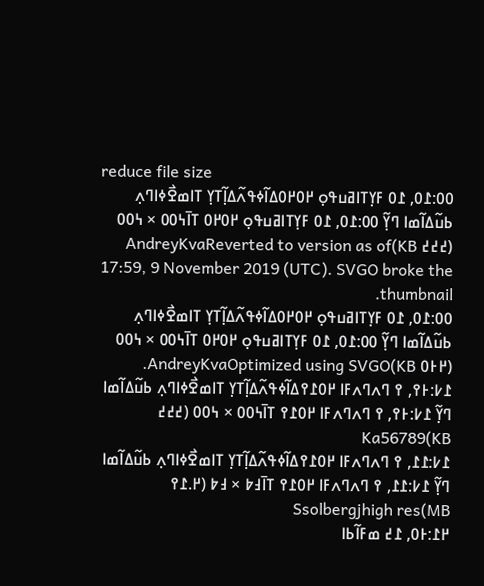reduce file size
߀߀:߁߀, ߁߀ ߓߌ߲ߠߊߥߎߟߋ߲ ߂߀߂߀ߡߊ߬ߦߟߍ߬ߡߊ߲߬ߠߌ߲ ߠߊߘߐ߯ߦߊߣߍ߲ ߕߎ߬ߡߊ߬ߘߊ ߣߌ߲߬ ߀߀:߁߀, ߁߀ ߓߌ߲ߠߊߥߎߟߋ߲ ߂߀߂߀ ߠߊ߫߆߀߀ × ߆߀߀ (߄߄߄ KB)AndreyKvaReverted to version as of 17:59, 9 November 2019 (UTC). SVGO broke the thumbnail.
߀߀:߁߀, ߁߀ ߓߌ߲ߠߊߥߎߟߋ߲ ߂߀߂߀ߡߊ߬ߦߟߍ߬ߡߊ߲߬ߠߌ߲ ߠߊߘߐ߯ߦߊߣߍ߲ ߕߎ߬ߡߊ߬ߘߊ ߣߌ߲߬ ߀߀:߁߀, ߁߀ ߓߌ߲ߠߊߥߎߟߋ߲ ߂߀߂߀ ߠߊ߫߆߀߀ × ߆߀߀ (߂߅߀ KB)AndreyKvaOptimized using SVGO.
߁߇:߅߉, ߉ ߣߍߣߍߓߊ ߂߀߁߉ߡߊ߬ߦߟߍ߬ߡߊ߲߬ߠߌ߲ ߠߊߘߐ߯ߦߊߣߍ߲ ߕߎ߬ߡߊ߬ߘߊ ߣߌ߲߬ ߁߇:߅߉, ߉ ߣߍߣߍߓߊ ߂߀߁߉ ߠߊ߫߆߀߀ × ߆߀߀ (߄߄߄ KB)Ka56789
߁߇:߁߁, ߉ ߣߍߣߍߓߊ ߂߀߁߉ߡߊ߬ߦߟߍ߬ߡߊ߲߬ߠߌ߲ ߠߊߘߐ߯ߦߊߣߍ߲ ߕߎ߬ߡߊ߬ߘߊ ߣߌ߲߬ ߁߇:߁߁, ߉ ߣߍߣߍߓߊ ߂߀߁߉ ߠߊ߫߃߈ × ߃߈ (߂.߁߉ MB)Ssolbergjhigh res
߂߁:߅߀, ߁߄ ߘߓߊ߬ߕߊ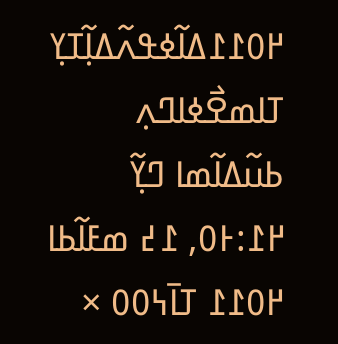߂߀߁߁ߡߊ߬ߦߟߍ߬ߡߊ߲߬ߠߌ߲ ߠߊߘߐ߯ߦߊߣߍ߲ ߕߎ߬ߡߊ߬ߘߊ ߣߌ߲߬ ߂߁:߅߀, ߁߄ ߘߓߊ߬ߕߊ ߂߀߁߁ ߠߊ߫߆߀߀ ×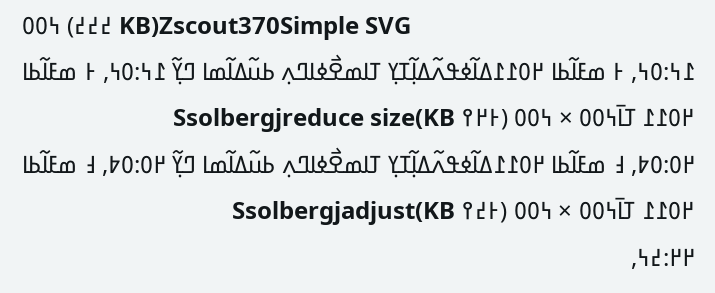߆߀߀ (߄߄߄ KB)Zscout370Simple SVG
߁߆:߀߆, ߅ ߘߓߊ߬ߕߊ ߂߀߁߁ߡߊ߬ߦߟߍ߬ߡߊ߲߬ߠߌ߲ ߠߊߘߐ߯ߦߊߣߍ߲ ߕߎ߬ߡߊ߬ߘߊ ߣߌ߲߬ ߁߆:߀߆, ߅ ߘߓߊ߬ߕߊ ߂߀߁߁ ߠߊ߫߆߀߀ × ߆߀߀ (߅߂߉ KB)Ssolbergjreduce size
߂߀:߀߈, ߃ ߘߓߊ߬ߕߊ ߂߀߁߁ߡߊ߬ߦߟߍ߬ߡߊ߲߬ߠߌ߲ ߠߊߘߐ߯ߦߊߣߍ߲ ߕߎ߬ߡߊ߬ߘߊ ߣߌ߲߬ ߂߀:߀߈, ߃ ߘߓߊ߬ߕߊ ߂߀߁߁ ߠߊ߫߆߀߀ × ߆߀߀ (߅߄߉ KB)Ssolbergjadjust
߂߂:߄߆,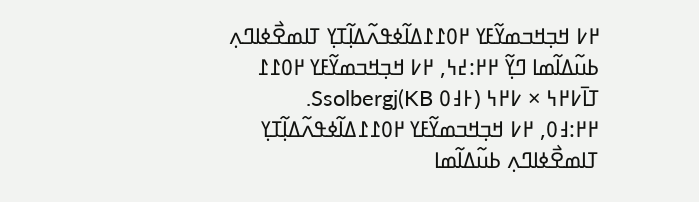߂߇ ߞߏ߲ߞߏߘߌ߬ߓߌ ߂߀߁߁ߡߊ߬ߦߟߍ߬ߡߊ߲߬ߠߌ߲ ߠߊߘߐ߯ߦߊߣߍ߲ ߕߎ߬ߡߊ߬ߘߊ ߣߌ߲߬ ߂߂:߄߆, ߂߇ ߞߏ߲ߞߏߘߌ߬ߓߌ ߂߀߁߁ ߠߊ߫߇߂߆ × ߇߂߆ (߅߃߀ KB)Ssolbergj.
߂߂:߃߀, ߂߇ ߞߏ߲ߞߏߘߌ߬ߓߌ ߂߀߁߁ߡߊ߬ߦߟߍ߬ߡߊ߲߬ߠߌ߲ ߠߊߘߐ߯ߦߊߣߍ߲ ߕߎ߬ߡߊ߬ߘߊ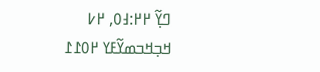ߣߌ߲߬ ߂߂:߃߀, ߂߇ ߞߏ߲ߞߏߘߌ߬ߓߌ ߂߀߁߁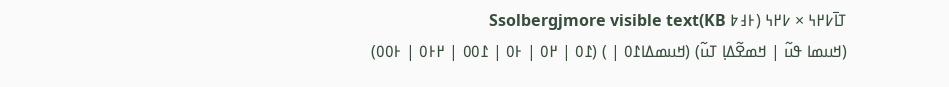ߠߊ߫߇߂߆ × ߇߂߆ (߅߃߈ KB)Ssolbergjmore visible text
(ߞߎߘߊ ߟߎ߬ | ߞߘߐ߬ߡߊ߲ ߠߎ߬) (ߞߎߘߡߊ߁߀ | ) (߁߀ | ߂߀ | ߅߀ | ߁߀߀ | ߂߅߀ | ߅߀߀)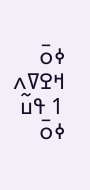ߦߋ߫
ߞߐߜߍ 1 ߟߎ߬ ߦߋ߫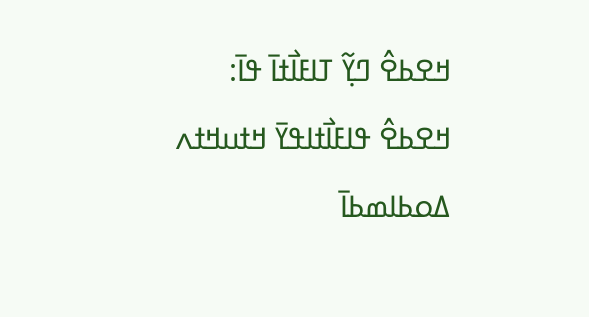ߞߐߕߐ߮ ߣߌ߲߬ ߠߊߓߊ߯ߙߊ߫ ߟߊ߫:
ߞߐߕߐ߮ ߟߊߓߊ߯ߙߊߟߌ߫ ߞߙߎߞߙߍ
ߡߋߕߊߘߕߊ߫